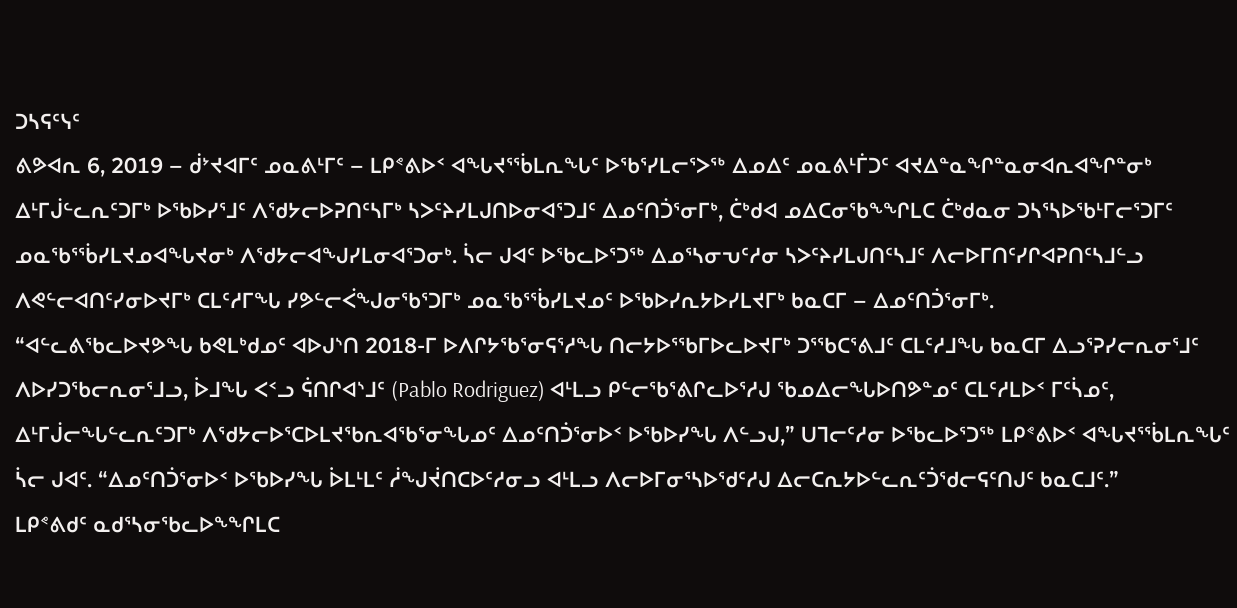ᑐᓴᕋᑦᓭᑦ
ᕕᕗᐊᕆ 6, 2019 – ᑰᔾᔪᐊᒥᑦ ᓄᓇᕕᒻᒥᑦ – ᒪᑭᕝᕕᐅᑉ ᐊᖓᔪᕐᖄᒪᕆᖓᑦ ᐅᖃᕐᓯᒪᓕᕐᐳᖅ ᐃᓄᐃᑦ ᓄᓇᕕᒻᒦᑐᑦ ᐊᔪᐃᓐᓇᖏᓐᓇᓂᐊᕆᐊᖏᓐᓂᒃ ᐃᒻᒥᒎᓪᓚᕆᑦᑐᒥᒃ ᐅᖃᐅᓯᕐᒧᑦ ᐱᖁᔭᓕᐅᕈᑎᑦᓴᒥᒃ ᓴᐳᑦᔨᓯᒪᒍᑎᐅᓂᐊᕐᑐᒧᑦ ᐃᓄᑦᑎᑑᕐᓂᒥᒃ, ᑖᒃᑯᐊ ᓄᐃᑕᓂᖃᖕᖏᒪᑕ ᑖᒃᑯᓇᓂ ᑐᓴᕐᓴᐅᖃᒻᒥᓕᕐᑐᒥᑦ ᓄᓇᖃᕐᖄᓯᒪᔪᓄᐊᖓᔪᓂᒃ ᐱᖁᔭᓕᐊᖑᓯᒪᓂᐊᕐᑐᓂᒃ. ᓵᓕ ᒍᐊᑦ ᐅᖃᓚᐅᕐᑐᖅ ᐃᓄᕐᓴᓂᕃᑦᓱᓂ ᓴᐳᑦᔨᓯᒪᒍᑎᑦᓴᒧᑦ ᐱᓕᐅᒥᑎᑦᓯᒋᐊᕈᑎᑦᓴᒧᓪᓗ ᐱᕙᓪᓕᐊᑎᑦᓯᓂᐅᔪᒥᒃ ᑕᒪᑦᓱᒥᖓ ᓯᕗᓪᓕᐹᖑᓂᖃᕐᑐᒥᒃ ᓄᓇᖃᕐᖄᓯᒪᔪᓄᑦ ᐅᖃᐅᓯᕆᔭᐅᓯᒪᔪᒥᒃ ᑲᓇᑕᒥ – ᐃᓄᑦᑎᑑᕐᓂᒥᒃ.
“ᐊᓪᓚᕕᖃᓚᐅᔪᕗᖓ ᑲᕙᒪᒃᑯᓄᑦ ᐊᐅᒍᔅᑎ 2018-ᒥ ᐅᐱᒋᔭᖃᕐᓂᕋᕐᓱᖓ ᑎᓕᔭᐅᕐᖃᒥᐅᓚᐅᔪᒥᒃ ᑐᕐᖃᑕᕐᕕᒧᑦ ᑕᒪᑦᓱᒧᖓ ᑲᓇᑕᒥ ᐃᓗᕐᕈᓯᓕᕆᓂᕐᒧᑦ ᐱᐅᓯᑐᖃᓕᕆᓂᕐᒧᓗ, ᐆᒧᖓ ᐸᑉᓗ ᕌᑎᒋᐊᔅᒧᑦ (Pablo Rodriguez) ᐊᒻᒪᓗ ᑭᓪᓕᖃᕐᕕᒋᓚᐅᕐᓱᒍ ᖃᓄᐃᓕᖓᐅᑎᕗᓐᓄᑦ ᑕᒪᑦᓱᒪᐅᑉ ᒥᑦᓵᓄᑦ, ᐃᒻᒥᒎᓕᖓᓪᓚᕆᑦᑐᒥᒃ ᐱᖁᔭᓕᐅᕐᑕᐅᒪᔪᖃᕆᐊᖃᕐᓂᖓᓄᑦ ᐃᓄᑦᑎᑑᕐᓂᐅᑉ ᐅᖃᐅᓯᖓ ᐱᓪᓗᒍ,” ᑌᒣᓕᑦᓱᓂ ᐅᖃᓚᐅᕐᑐᖅ ᒪᑭᕝᕕᐅᑉ ᐊᖓᔪᕐᖄᒪᕆᖓᑦ ᓵᓕ ᒍᐊᑦ. “ᐃᓄᑦᑎᑑᕐᓂᐅᑉ ᐅᖃᐅᓯᖓ ᐆᒪᒻᒪᑦ ᓲᖑᔫᑎᑕᐅᑦᓱᓂᓗ ᐊᒻᒪᓗ ᐱᓕᐅᒥᓂᕐᓴᐅᖁᑦᓱᒍ ᐃᓕᑕᕆᔭᐅᓪᓚᕆᑦᑑᖁᓕᕋᑦᑎᒍᑦ ᑲᓇᑕᒧᑦ.”
ᒪᑭᕝᕕᑯᑦ ᓇᑯᕐᓴᓂᖃᓚᐅᖕᖏᒪᑕ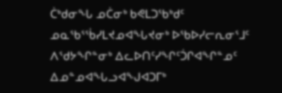ᑖᒃᑯᓂᖓ ᓄᑖᓂᒃ ᑲᕙᒪᑐᖃᒃᑯᑦ ᓄᓇᖃᕐᖄᓯᒪᔪᓄᐊᖓᔪᓂᒃ ᐅᖃᐅᓯᓕᕆᓂᕐᒧᑦ ᐱᖁᔭᖏᓐᓂᒃ ᐃᓚᐅᑎᑦᓯᖏᑦᑑᒋᐊᖏᓐᓄᑦ ᐃᓄᓐᓄᐊᖓᓗᐊᖑᐊᑐᒥᒃ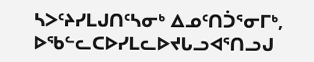ᓴᐳᑦᔨᓯᒪᒍᑎᑦᓴᓂᒃ ᐃᓄᑦᑎᑑᕐᓂᒥᒃ, ᐅᖃᓪᓚᑕᐅᓯᒪᓚᐅᔪᒐᓗᐊᕐᑎᓗᒍ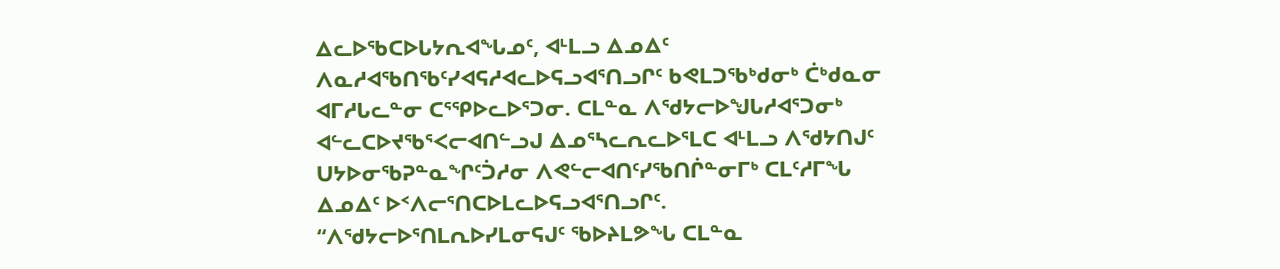ᐃᓚᐅᖃᑕᐅᒐᔭᕆᐊᖓᓄᑦ, ᐊᒻᒪᓗ ᐃᓄᐃᑦ ᐱᓇᓱᐊᖃᑎᖃᑦᓯᐊᕋᓱᐊᓚᐅᕋᓗᐊᕐᑎᓗᒋᑦ ᑲᕙᒪᑐᖃᒃᑯᓂᒃ ᑖᒃᑯᓇᓂ ᐊᒥᓱᒐᓚᓐᓂ ᑕᕐᕿᐅᓚᐅᕐᑐᓂ. ᑕᒪᓐᓇ ᐱᖁᔭᓕᐅᖑᒐᓱᐊᕐᑐᓂᒃ ᐊᓪᓚᑕᐅᔪᖃᕐᐸᓕᐊᑎᓪᓗᒍ ᐃᓄᕐᓴᓚᕆᓚᐅᕐᒪᑕ ᐊᒻᒪᓗ ᐱᖁᔭᑎᒍᑦ ᑌᔭᐅᓂᖃᕈᓐᓇᖏᑦᑑᓱᓂ ᐱᕙᓪᓕᐊᑎᑦᓯᖃᑎᒌᓐᓂᒥᒃ ᑕᒪᑦᓱᒥᖓ ᐃᓄᐃᑦ ᐅᑉᐱᓕᕐᑎᑕᐅᒪᓚᐅᕋᓗᐊᕐᑎᓗᒋᑦ.
“ᐱᖁᔭᓕᐅᕐᑎᒪᕆᐅᓯᒪᓂᕋᒍᑦ ᖃᐅᔨᒪᕗᖓ ᑕᒪᓐᓇ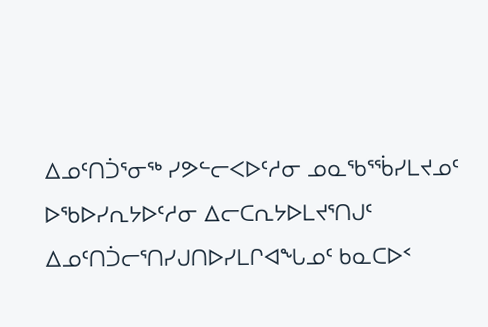ᐃᓄᑦᑎᑑᕐᓂᖅ ᓯᕗᓪᓕᐸᐅᑦᓱᓂ ᓄᓇᖃᕐᖄᓯᒪᔪᓄᑦ ᐅᖃᐅᓯᕆᔭᐅᑦᓱᓂ ᐃᓕᑕᕆᔭᐅᒪᔪᕐᑎᒍᑦ ᐃᓄᑦᑎᑑᓕᕐᑎᓯᒍᑎᐅᓯᒪᒋᐊᖓᓄᑦ ᑲᓇᑕᐅᑉ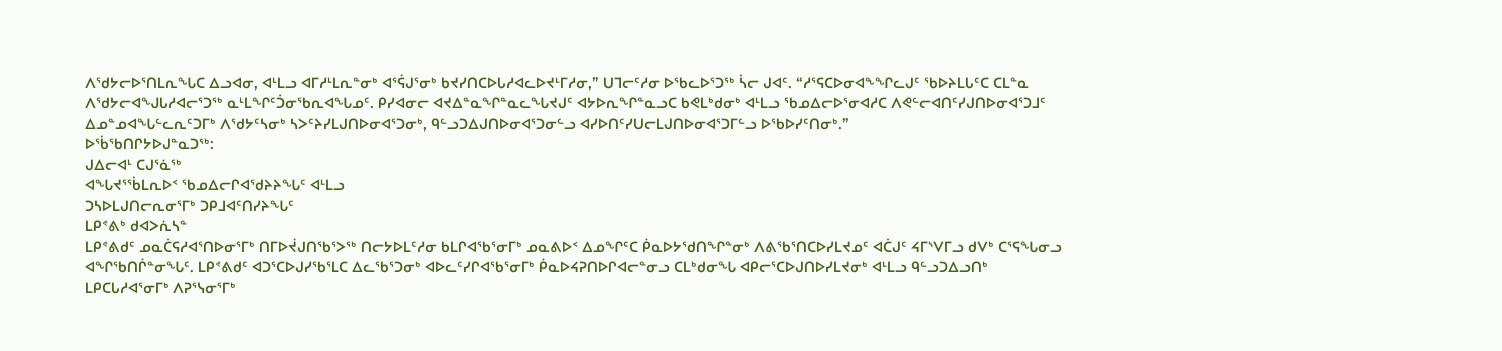ᐱᖁᔭᓕᐅᕐᑎᒪᕆᖓᑕ ᐃᓗᐊᓂ, ᐊᒻᒪᓗ ᐊᒥᓱᒻᒪᕆᓐᓂᒃ ᐊᕐᕌᒍᕐᓂᒃ ᑲᔪᓯᑎᑕᐅᒐᓱᐊᓚᐅᔪᒻᒥᓱᓂ,” ᑌᒣᓕᑦᓱᓂ ᐅᖃᓚᐅᕐᑐᖅ ᓵᓕ ᒍᐊᑦ. “ᓱᕐᕋᑕᐅᓂᐊᖕᖏᓚᒍᑦ ᖃᐅᔨᒪᒐᑦᑕ ᑕᒪᓐᓇ ᐱᖁᔭᓕᐊᖑᒐᓱᐊᓕᕐᑐᖅ ᓇᒻᒪᖏᑦᑑᓂᖃᕆᐊᖓᓄᑦ. ᑭᓯᐊᓂᓕ ᐊᔪᐃᓐᓇᖏᓐᓇᓚᖓᔪᒍᑦ ᐊᔭᐅᕆᖏᓐᓇᓗᑕ ᑲᕙᒪᒃᑯᓂᒃ ᐊᒻᒪᓗ ᖃᓄᐃᓕᐅᕐᓂᐊᓱᑕ ᐱᕙᓪᓕᐊᑎᑦᓯᒍᑎᐅᓂᐊᕐᑐᒧᑦ ᐃᓄᓐᓄᐊᖓᓪᓚᕆᑦᑐᒥᒃ ᐱᖁᔭᑦᓴᓂᒃ ᓴᐳᑦᔨᓯᒪᒍᑎᐅᓂᐊᕐᑐᓂᒃ, ᑫᓪᓗᑐᐃᒍᑎᐅᓂᐊᕐᑐᓂᓪᓗ ᐊᓯᐅᑎᑦᓯᑌᓕᒪᒍᑎᐅᓂᐊᕐᑐᒥᓪᓗ ᐅᖃᐅᓯᑦᑎᓂᒃ.”
ᐅᖄᖃᑎᒋᔭᐅᒍᓐᓇᑐᖅ:
ᒍᐃᓕᐊᒻ ᑕᒍᕐᓈᖅ
ᐊᖓᔪᕐᖄᒪᕆᐅᑉ ᖃᓄᐃᓕᒋᐊᖁᔨᔨᖓᑦ ᐊᒻᒪᓗ
ᑐᓴᐅᒪᒍᑎᓕᕆᓂᕐᒥᒃ ᑐᑭᒧᐊᑦᑎᓯᔨᖓᑦ
ᒪᑭᕝᕕᒃ ᑯᐊᐳᕇᓴᓐ
ᒪᑭᕝᕕᑯᑦ ᓄᓇᑖᕋᓱᐊᕐᑎᐅᓂᕐᒥᒃ ᑎᒥᐅᔫᒍᑎᖃᕐᐳᖅ ᑎᓕᔭᐅᒪᑦᓱᓂ ᑲᒪᒋᐊᖃᕐᓂᒥᒃ ᓄᓇᕕᐅᑉ ᐃᓄᖏᑦᑕ ᑮᓇᐅᔭᖁᑎᖏᓐᓂᒃ ᐱᕕᖃᕐᑎᑕᐅᓯᒪᔪᓄᑦ ᐊᑖᒍᑦ ᔦᒥᔅᐯᒥᓗ ᑯᐯᒃ ᑕᕐᕋᖓᓂᓗ ᐊᖏᖃᑎᒌᓐᓂᖓᑦ. ᒪᑭᕝᕕᑯᑦ ᐊᑐᕐᑕᐅᒍᓯᖃᕐᒪᑕ ᐃᓚᖃᕐᑐᓂᒃ ᐊᐅᓚᑦᓯᒋᐊᖃᕐᓂᒥᒃ ᑮᓇᐅᔦᕈᑎᐅᒋᐊᓕᓐᓂᓗ ᑕᒪᒃᑯᓂᖓ ᐊᑭᓕᕐᑕᐅᒍᑎᐅᓯᒪᔪᓂᒃ ᐊᒻᒪᓗ ᑫᓪᓗᑐᐃᓗᑎᒃ ᒪᑭᑕᒐᓱᐊᕐᓂᒥᒃ ᐱᕈᕐᓭᓂᕐᒥᒃ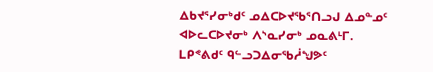ᐃᑲᔪᕐᓯᓂᒃᑯᑦ ᓄᐃᑕᐅᔪᖃᕐᑎᓗᒍ ᐃᓄᓐᓄᑦ ᐊᐅᓚᑕᐅᔪᓂᒃ ᐱᔅᓇᓯᓂᒃ ᓄᓇᕕᒻᒥ. ᒪᑭᕝᕕᑯᑦ ᑫᓪᓗᑐᐃᓂᖃᓲᖑᕗᑦ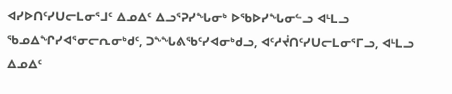ᐊᓯᐅᑎᑦᓯᑌᓕᒪᓂᕐᒧᑦ ᐃᓄᐃᑦ ᐃᓗᕐᕈᓯᖓᓂᒃ ᐅᖃᐅᓯᖓᓂᓪᓗ ᐊᒻᒪᓗ ᖃᓄᐃᖏᓯᐊᕐᓂᓕᕆᓂᒃᑯᑦ, ᑐᖕᖓᕕᖃᑦᓯᐊᓂᒃᑯᓗ, ᐊᑦᓱᔫᑎᑦᓯᑌᓕᒪᓂᕐᒥᓗ, ᐊᒻᒪᓗ ᐃᓄᐃᑦ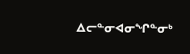ᐃᓕᓐᓂᐊᓂᖏᓐᓂᒃ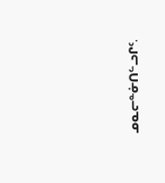ᓄᓇᓕᓐᓃᑎᓪᓗᒋᑦ.